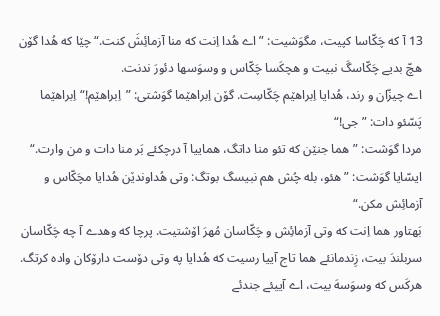13 آ که چَکّاسا کپیت، مگوَشیت: ”اے هُدا اِنت که منا آزمائِشَ کنت.“ چێا که هُدا گۆن هچّ بدیے چَکّاسگَ نبیت و هچکَسا چَکّاس و وسوَسها دئورَ ندنت.
اے چیزّان و رند، هُدایا اِبراهێم چَکّاسِت. گۆن اِبراهێما گوَشتی: ”اِبراهێم!“ اِبراهێما پَسّئو دات: ”جی!“
مردا گوَشت: ”هما جنێن که تئو منا داتگ، هماییا آ درچکئے بَر منا دات و من وارت.“
ایسّایا گوَشت: ”هئو، بله چُش هم نبیسگ بوتگ: وتی هُداوندێن هُدایا مچَکّاس و آزمائِش مکن.“
بَهتاور هما اِنت که وتی آزمائِش و چَکّاسان مُهرَ اۆشتیت. پرچا که وهدے آ چه چَکّاسان سربلندَ بیت، زِندمانئے هما تاج آییا رسیت که هُدایا په وتی دۆست دارۆکان واده کرتگ.
هرکَس که وسوَسهَ بیت، اے آییئے جندئے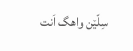سِلّێن واهگ اَنت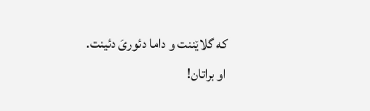که گلاێننت و داما دئوریَ دئینت.
او براتان!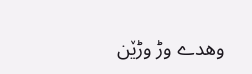وهدے وڑ وڑێن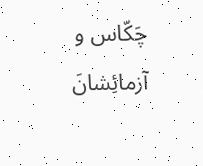چَکّاس و آزمائِشانَ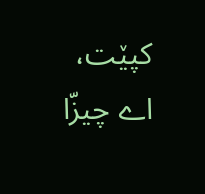کپێت، اے چیزّا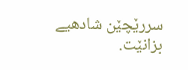سررێچێن شادهیے بزانێت.